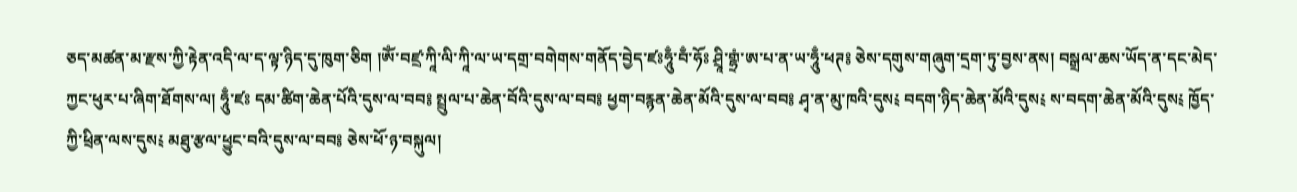ཅད་མཚན་མ་རྫས་ཀྱི་རྟེན་འདི་ལ་ད་ལྟ་ཉིད་དུ་ཁུག་ཅིག །ཨོཾ་བཛྲ་ཀཱི་ལི་ཀཱི་ལ་ཡ་དགྲ་བགེགས་གནོད་བྱེད་ཛཿཧཱུྃ་བྃ་ཧོཿ ཤྲཱི་གྷྲཾ་ཨ་པ་ན་ཡ་ཧཱུྃ་ཕཊ༔ ཅེས་དགུས་གཞུག་དྲག་ཏུ་བྱས་ནས། བསྒྲལ་ཆས་ཡོད་ན་དང་མེད་ཀྱང་ཕུར་པ་ཞིག་ཐོགས་ལ། ཧཱུྃ་ཛཿ དམ་ཚིག་ཆེན་པོའི་དུས་ལ་བབ༔ སྤྲུལ་པ་ཆེན་བོའི་དུས་ལ་བབ༔ ཕྱག་བརྙན་ཆེན་མོའི་དུས་ལ་བབ༔ ཤྭ་ན་མུ་ཁའི་དུས༴ བདག་ཉིད་ཆེན་མོའི་དུས༴ ས་བདག་ཆེན་མོའི་དུས༴ ཁྱོད་ཀྱི་ཕྲིན་ལས་དུས༴ མཐུ་རྩལ་ཕྱུང་བའི་དུས་ལ་བབ༔ ཅེས་ཕོ་ཉ་བསྐུལ།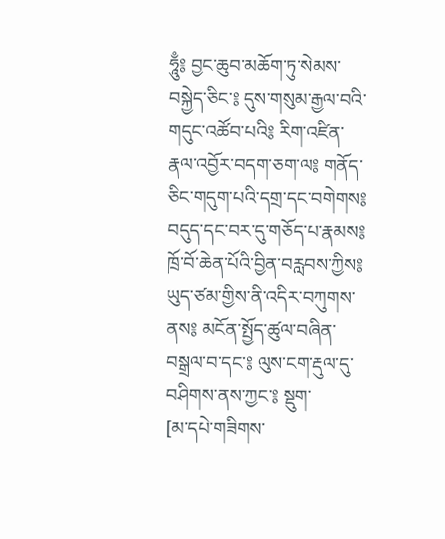ཧཱུྃ༔ བྱང་ཆུབ་མཆོག་ཏུ་སེམས་བསྐྱེད་ཅིང་༔ དུས་གསུམ་རྒྱལ་བའི་གདུང་འཚོབ་པའི༔ རིག་འཛིན་རྣལ་འབྱོར་བདག་ཅག་ལ༔ གནོད་ཅིང་གདུག་པའི་དགྲ་དང་བགེགས༔ བདུད་དང་བར་དུ་གཅོད་པ་རྣམས༔ ཁྲོ་བོ་ཆེན་པོའི་བྱིན་བརླབས་ཀྱིས༔ ཡུད་ཙམ་གྱིས་ནི་འདིར་བཀུགས་ནས༔ མངོན་སྤྱོད་ཚུལ་བཞིན་བསྒྲལ་བ་དང་༔ ལུས་ངག་རྡུལ་དུ་བཤིགས་ནས་ཀྱང་༔ སྡུག་
[མ་དཔེ་གཟིགས་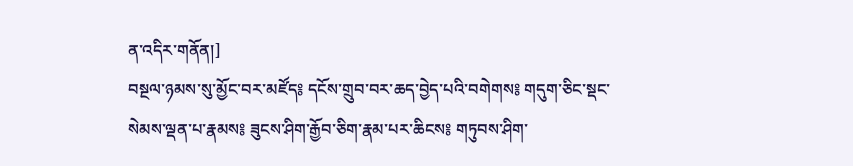ན་འདིར་གནོན།]
བསྔལ་ཉམས་སུ་མྱོང་བར་མཛོད༔ དངོས་གྲུབ་བར་ཆད་བྱེད་པའི་བགེགས༔ གདུག་ཅིང་སྡང་སེམས་ལྡན་པ་རྣམས༔ ཟུངས་ཤིག་རྒྱོབ་ཅིག་རྣམ་པར་ཆིངས༔ གཏུབས་ཤིག་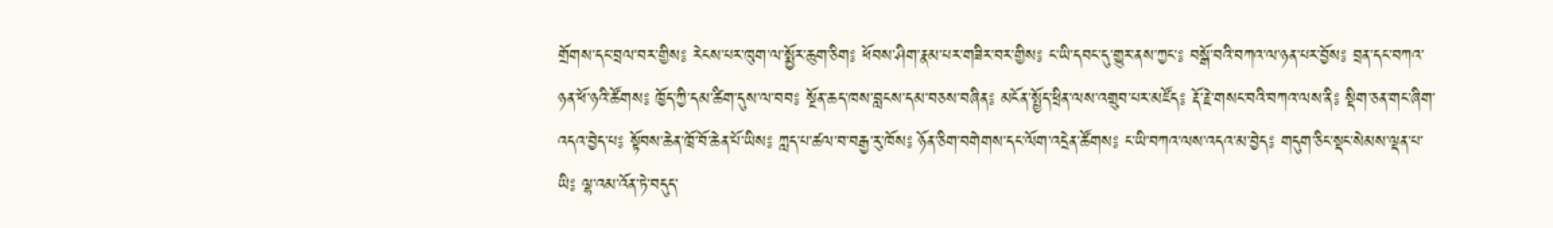གྲོགས་དང་བྲལ་བར་གྱིས༔ རེངས་པར་ཁུག་ལ་སྨྱོར་ཆུག་ཅིག༔ ཕོབས་ཤིག་རྣམ་པར་གཟིར་བར་གྱིས༔ ང་ཡི་དབང་དུ་གྱུར་ནས་ཀྱང་༔ བསྒོ་བའི་བཀའ་ལ་ཉན་པར་བྱོས༔ བྲན་དང་བཀའ་ཉན་ཕོ་ཉའི་ཚོགས༔ ཁྱོད་ཀྱི་དམ་ཚིག་དུས་ལ་བབ༔ སྔོན་ཆད་ཁས་བླངས་དམ་བཅས་བཞིན༔ མངོན་སྤྱོད་ཕྲིན་ལས་འགྲུབ་པར་མཛོད༔ རྡོ་རྗེ་གསང་བའི་བཀའ་ལས་ནི༔ སྡིག་ཅན་གང་ཞིག་འདའ་བྱེད་པ༔ སྟོབས་ཆེན་ཁྲོ་བོ་ཆེན་པོ་ཡིས༔ ཀླད་པ་ཚལ་བ་བརྒྱ་རུ་ཁོས༔ ཉོན་ཅིག་བགེགས་དང་ལོག་འདྲེན་ཚོགས༔ ང་ཡི་བཀའ་ལས་འདའ་མ་བྱེད༔ གདུག་ཅིང་སྡང་སེམས་ལྡན་པ་ཡི༔ ལྷ་འམ་འོན་ཏེ་བདུད་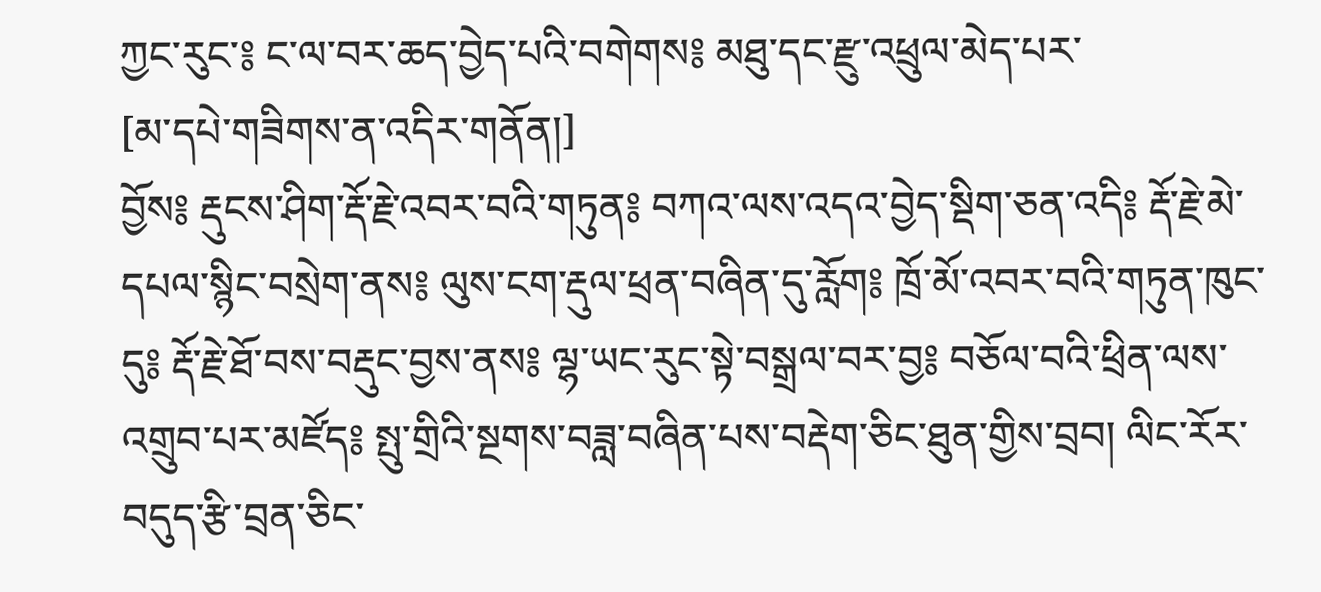ཀྱང་རུང་༔ ང་ལ་བར་ཆད་བྱེད་པའི་བགེགས༔ མཐུ་དང་རྫུ་འཕྲུལ་མེད་པར་
[མ་དཔེ་གཟིགས་ན་འདིར་གནོན།]
བྱོས༔ རྡུངས་ཤིག་རྡོ་རྗེ་འབར་བའི་གཏུན༔ བཀའ་ལས་འདའ་བྱེད་སྡིག་ཅན་འདི༔ རྡོ་རྗེ་མེ་དཔལ་སྙིང་བསྲེག་ནས༔ ལུས་ངག་རྡུལ་ཕྲན་བཞིན་དུ་རློག༔ ཁྲོ་མོ་འབར་བའི་གཏུན་ཁུང་དུ༔ རྡོ་རྗེ་ཐོ་བས་བརྡུང་བྱས་ནས༔ ལྷ་ཡང་རུང་སྟེ་བསྒྲལ་བར་བྱ༔ བཅོལ་བའི་ཕྲིན་ལས་འགྲུབ་པར་མཛོད༔ སྤུ་གྲིའི་སྔགས་བཟླ་བཞིན་པས་བརྡེག་ཅིང་ཐུན་གྱིས་བྲབ། ལིང་རོར་བདུད་རྩི་བྲན་ཅིང་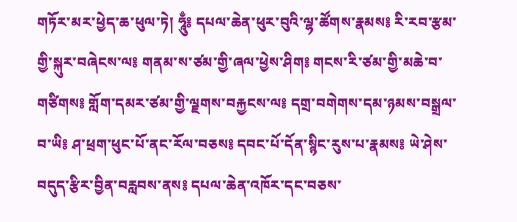གཏོར་མར་ཕྱེད་ཆ་ཕུལ་ཏེ། ཧཱུྃ༔ དཔལ་ཆེན་ཕུར་བུའི་ལྷ་ཚོགས་རྣམས༔ རི་རབ་རྩམ་གྱི་སྐུར་བཞེངས་ལ༔ གནམ་ས་ཙམ་གྱི་ཞལ་ཕྱེས་ཤིག༔ གངས་རི་ཙམ་གྱི་མཆེ་བ་གཙིགས༔ གློག་དམར་ཙམ་གྱི་ལྗགས་བརྐྱངས་ལ༔ དགྲ་བགེགས་དམ་ཉམས་བསྒྲལ་བ་ཡི༔ ཤ་ཕྲག་ཕུང་པོ་ནང་རོལ་བཅས༔ དབང་པོ་དོན་སྙིང་རུས་པ་རྣམས༔ ཡེ་ཤེས་བདུད་རྩིར་བྱིན་བརླབས་ནས༔ དཔལ་ཆེན་འཁོར་དང་བཅས་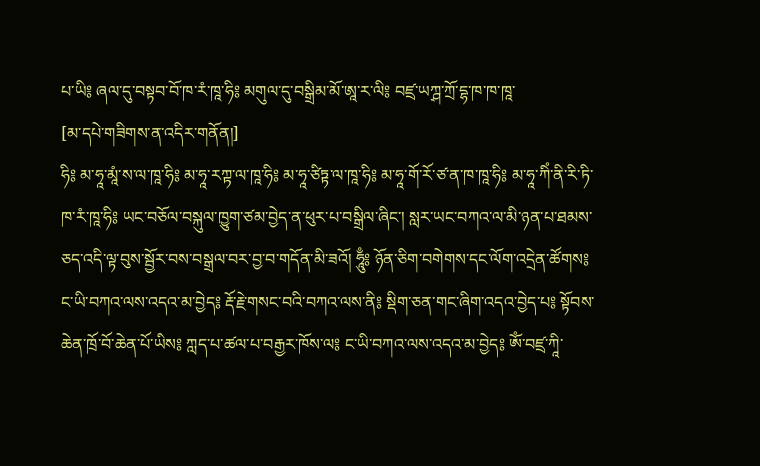པ་ཡི༔ ཞལ་དུ་བསྟབ་བོ་ཁ་རཾ་ཁཱ་ཧི༔ མགུལ་དུ་བསྒྲིམ་མོ་ཨཱ་ར་ལི༔ བཛྲ་ཡཀྴ་ཀྲོ་དྷ་ཁ་ཁ་ཁཱ་
[མ་དཔེ་གཟིགས་ན་འདིར་གནོན།]
ཧི༔ མ་ཧཱ་མཱཾ་ས་ལ་ཁཱ་ཧི༔ མ་ཧཱ་རཀྟ་ལ་ཁཱ་ཧི༔ མ་ཧཱ་ཙིཏྟ་ལ་ཁཱ་ཧི༔ མ་ཧཱ་གོ་རོ་ཙ་ན་ཁ་ཁཱ་ཧི༔ མ་ཧཱ་ཀིཾ་ནི་རི་ཏི་ཁ་རཾ་ཁཱ་ཧི༔ ཡང་བཅོལ་བསྐུལ་ཁྱུག་ཙམ་བྱེད་ན་ཕུར་པ་བསྒྲིལ་ཞིང་། སླར་ཡང་བཀའ་ལ་མི་ཉན་པ་ཐམས་ཅད་འདི་ལྟ་བུས་སྦྱོར་བས་བསྒྲལ་བར་བྱ་བ་གདོན་མི་ཟའོ། ཧཱུྃ༔ ཉོན་ཅིག་བགེགས་དང་ལོག་འདྲེན་ཚོགས༔ ང་ཡི་བཀའ་ལས་འདའ་མ་བྱེད༔ རྡོ་རྗེ་གསང་བའི་བཀའ་ལས་ནི༔ སྡིག་ཅན་གང་ཞིག་འདའ་བྱེད་པ༔ སྟོབས་ཆེན་ཁྲོ་བོ་ཆེན་པོ་ཡིས༔ ཀླད་པ་ཚལ་པ་བརྒྱར་ཁོས་ལ༔ ང་ཡི་བཀའ་ལས་འདའ་མ་བྱེད༔ ཨོཾ་བཛྲ་ཀཱི་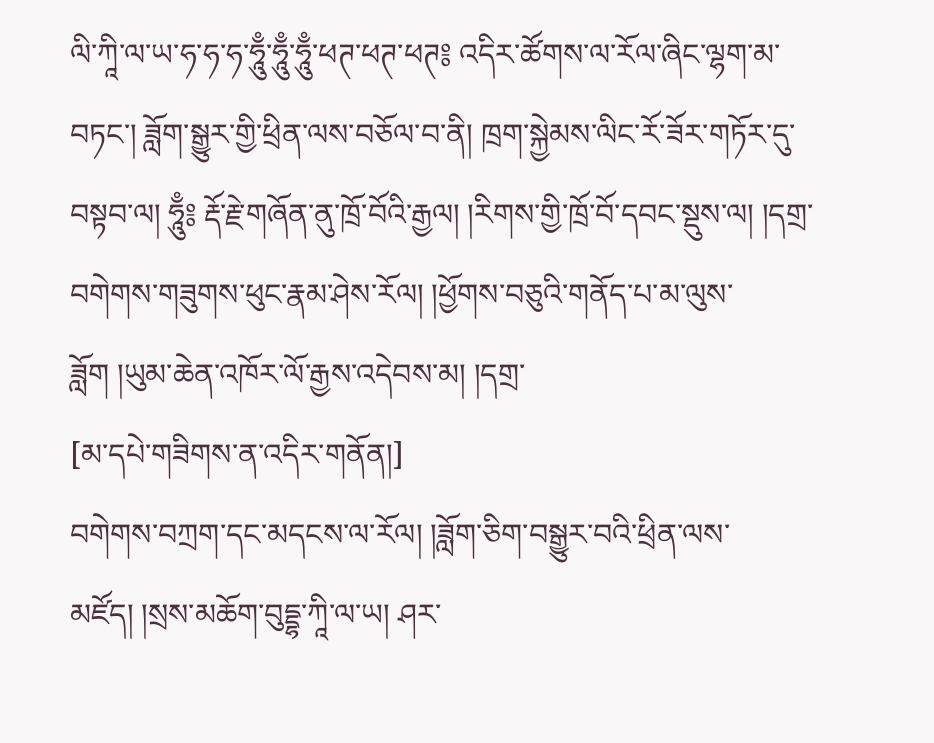ལི་ཀཱི་ལ་ཡ་ཧ་ཧ་ཧ་ཧཱུྃ་ཧཱུྃ་ཧཱུྃ་ཕཊ་ཕཊ་ཕཊ༔ འདིར་ཚོགས་ལ་རོལ་ཞིང་ལྷག་མ་བཏང་། ཟློག་སྒྱུར་གྱི་ཕྲིན་ལས་བཅོལ་བ་ནི། ཁྲག་སྐྱེམས་ལིང་རོ་ཟོར་གཏོར་དུ་བསྟབ་ལ། ཧཱུྃ༔ རྡོ་རྗེ་གཞོན་ནུ་ཁྲོ་བོའི་རྒྱལ། །རིགས་གྱི་ཁྲོ་བོ་དབང་སྡུས་ལ། །དགྲ་བགེགས་གཟུགས་ཕུང་རྣམ་ཤེས་རོལ། །ཕྱོགས་བཅུའི་གནོད་པ་མ་ལུས་ཟློག །ཡུམ་ཆེན་འཁོར་ལོ་རྒྱས་འདེབས་མ། །དགྲ་
[མ་དཔེ་གཟིགས་ན་འདིར་གནོན།]
བགེགས་བཀྲག་དང་མདངས་ལ་རོལ། །ཟློག་ཅིག་བསྒྱུར་བའི་ཕྲིན་ལས་མཛོད། །སྲས་མཆོག་བུདྡྷ་ཀཱི་ལ་ཡ། ཤར་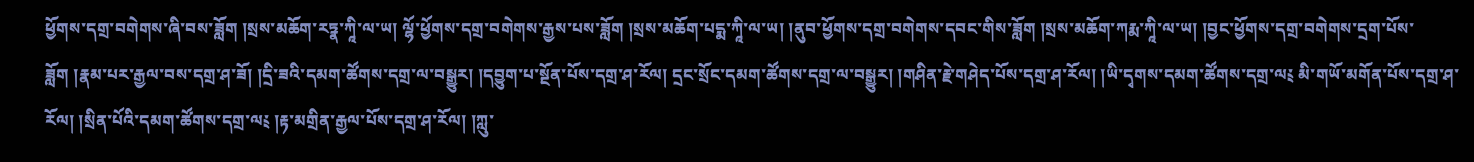ཕྱོགས་དགྲ་བགེགས་ཞི་བས་ཟློག །སྲས་མཆོག་རཏྣ་ཀཱི་ལ་ཡ། ལྷོ་ཕྱོགས་དགྲ་བགེགས་རྒྱས་པས་ཟློག །སྲས་མཆོག་པདྨ་ཀཱི་ལ་ཡ། །ནུབ་ཕྱོགས་དགྲ་བགེགས་དབང་གིས་ཟློག །སྲས་མཆོག་ཀརྨ་ཀཱི་ལ་ཡ། །བྱང་ཕྱོགས་དགྲ་བགེགས་དྲག་པོས་ཟློག །རྣམ་པར་རྒྱལ་བས་དགྲ་ཤ་ཟོ། །དྲི་ཟའི་དམག་ཚོགས་དགྲ་ལ་བསྒྱུར། །དབྱུག་པ་སྔོན་པོས་དགྲ་ཤ་རོལ། དྲང་སྲོང་དམག་ཚོགས་དགྲ་ལ་བསྒྱུར། །གཤིན་རྗེ་གཤེད་པོས་དགྲ་ཤ་རོལ། །ཡི་དྭགས་དམག་ཚོགས་དགྲ་ལ༴ མི་གཡོ་མགོན་པོས་དགྲ་ཤ་རོལ། །སྲིན་པོའི་དམག་ཚོགས་དགྲ་ལ༴ །རྟ་མགྲིན་རྒྱལ་པོས་དགྲ་ཤ་རོལ། །ཀླུ་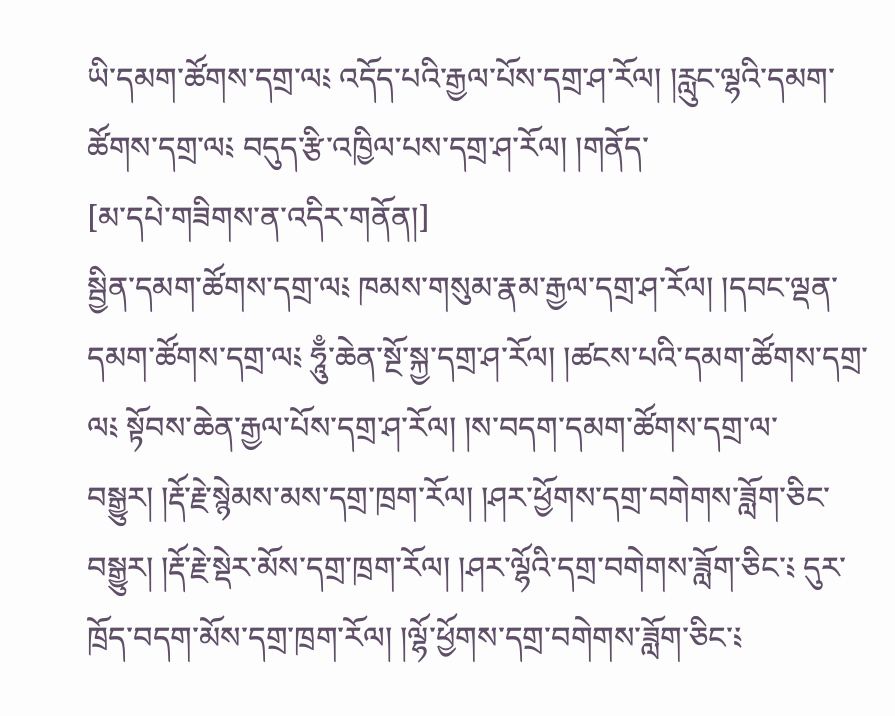ཡི་དམག་ཚོགས་དགྲ་ལ༴ འདོད་པའི་རྒྱལ་པོས་དགྲ་ཤ་རོལ། །རླུང་ལྷའི་དམག་ཚོགས་དགྲ་ལ༴ བདུད་རྩི་འཁྱིལ་པས་དགྲ་ཤ་རོལ། །གནོད་
[མ་དཔེ་གཟིགས་ན་འདིར་གནོན།]
སྦྱིན་དམག་ཚོགས་དགྲ་ལ༴ ཁམས་གསུམ་རྣམ་རྒྱལ་དགྲ་ཤ་རོལ། །དབང་ལྡན་དམག་ཚོགས་དགྲ་ལ༴ ཧཱུྃ་ཆེན་སྔོ་སྐྱ་དགྲ་ཤ་རོལ། །ཚངས་པའི་དམག་ཚོགས་དགྲ་ལ༴ སྟོབས་ཆེན་རྒྱལ་པོས་དགྲ་ཤ་རོལ། །ས་བདག་དམག་ཚོགས་དགྲ་ལ་བསྒྱུར། །རྡོ་རྗེ་སྙེམས་མས་དགྲ་ཁྲག་རོལ། །ཤར་ཕྱོགས་དགྲ་བགེགས་ཟློག་ཅིང་བསྒྱུར། །རྡོ་རྗེ་སྡེར་མོས་དགྲ་ཁྲག་རོལ། །ཤར་ལྷོའི་དགྲ་བགེགས་ཟློག་ཅིང་༴ དུར་ཁྲོད་བདག་མོས་དགྲ་ཁྲག་རོལ། །ལྷོ་ཕྱོགས་དགྲ་བགེགས་ཟློག་ཅིང་༴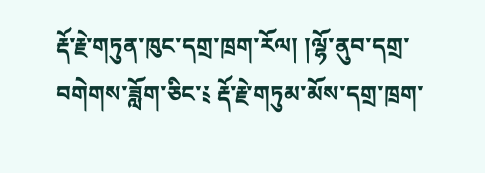རྡོ་རྗེ་གཏུན་ཁུང་དགྲ་ཁྲག་རོལ། །ལྷོ་ནུབ་དགྲ་བགེགས་ཟློག་ཅིང་༴ རྡོ་རྗེ་གཏུམ་མོས་དགྲ་ཁྲག་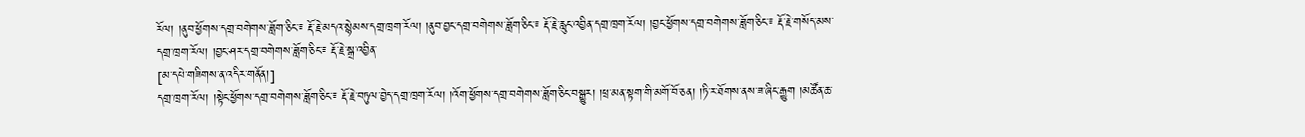རོལ། །ནུབ་ཕྱོགས་དགྲ་བགེགས་ཟློག་ཅིང་༴ རྡོ་རྗེ་མདའ་སྙེམས་དགྲ་ཁྲག་རོལ། །ནུབ་བྱང་དགྲ་བགེགས་ཟློག་ཅིང་༴ རྡོ་རྗེ་རླུང་འབྱིན་དགྲ་ཁྲག་རོལ། །བྱང་ཕྱོགས་དགྲ་བགེགས་ཟློག་ཅིང་༴ རྡོ་རྗེ་གསོད་མས་དགྲ་ཁྲག་རོལ། །བྱང་ཤར་དགྲ་བགེགས་ཟློག་ཅིང་༴ རྡོ་རྗེ་སྒྲ་འབྱིན་
[མ་དཔེ་གཟིགས་ན་འདིར་གནོན།]
དགྲ་ཁྲག་རོལ། །སྟེང་ཕྱོགས་དགྲ་བགེགས་ཟློག་ཅིང་༴ རྡོ་རྗེ་བཏུལ་བྱེད་དགྲ་ཁྲག་རོལ། །འོག་ཕྱོགས་དགྲ་བགེགས་ཟློག་ཅིང་བསྒྱུར། །ཕྲ་མན་སྟག་གི་མགོ་བོ་ཅན། །ཏི་ར་ཐོགས་ནས་ཟ་ཞིང་རྒྱུག །མཚོན་ཆ་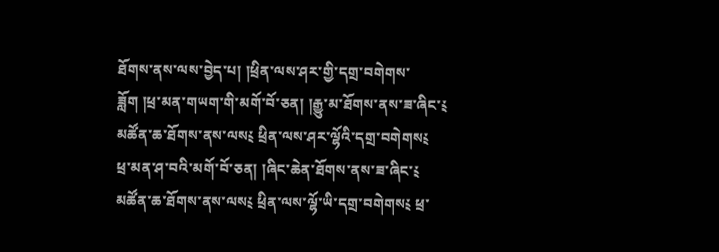ཐོགས་ནས་ལས་བྱེད་པ། །ཕྲིན་ལས་ཤར་གྱི་དགྲ་བགེགས་ཟློག །ཕྲ་མན་གཡག་གི་མགོ་བོ་ཅན། །རྒྱུ་མ་ཐོགས་ནས་ཟ་ཞིང་༴ མཚོན་ཆ་ཐོགས་ནས་ལས༴ ཕྲིན་ལས་ཤར་ལྷོའི་དགྲ་བགེགས༴ ཕྲ་མན་ཤ་བའི་མགོ་བོ་ཅན། །ཞིང་ཆེན་ཐོགས་ནས་ཟ་ཞིང་༴ མཚོན་ཆ་ཐོགས་ནས་ལས༴ ཕྲིན་ལས་ལྷོ་ཡི་དགྲ་བགེགས༴ ཕྲ་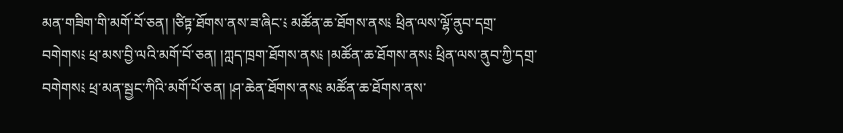མན་གཟིག་གི་མགོ་བོ་ཅན། །ཙིཏྟ་ཐོགས་ནས་ཟ་ཞིང་༴ མཚོན་ཆ་ཐོགས་ནས༴ ཕྲིན་ལས་ལྷོ་ནུབ་དགྲ་བགེགས༴ ཕྲ་མས་བྱི་ལའི་མགོ་བོ་ཅན། །ཀླད་ཁྲག་ཐོགས་ནས༴ །མཚོན་ཆ་ཐོགས་ནས༴ ཕྲིན་ལས་ནུབ་ཀྱི་དགྲ་བགེགས༴ ཕྲ་མན་སྦྱང་ཀིའི་མགོ་པོ་ཅན། །ཤ་ཆེན་ཐོགས་ནས༴ མཚོན་ཆ་ཐོགས་ནས་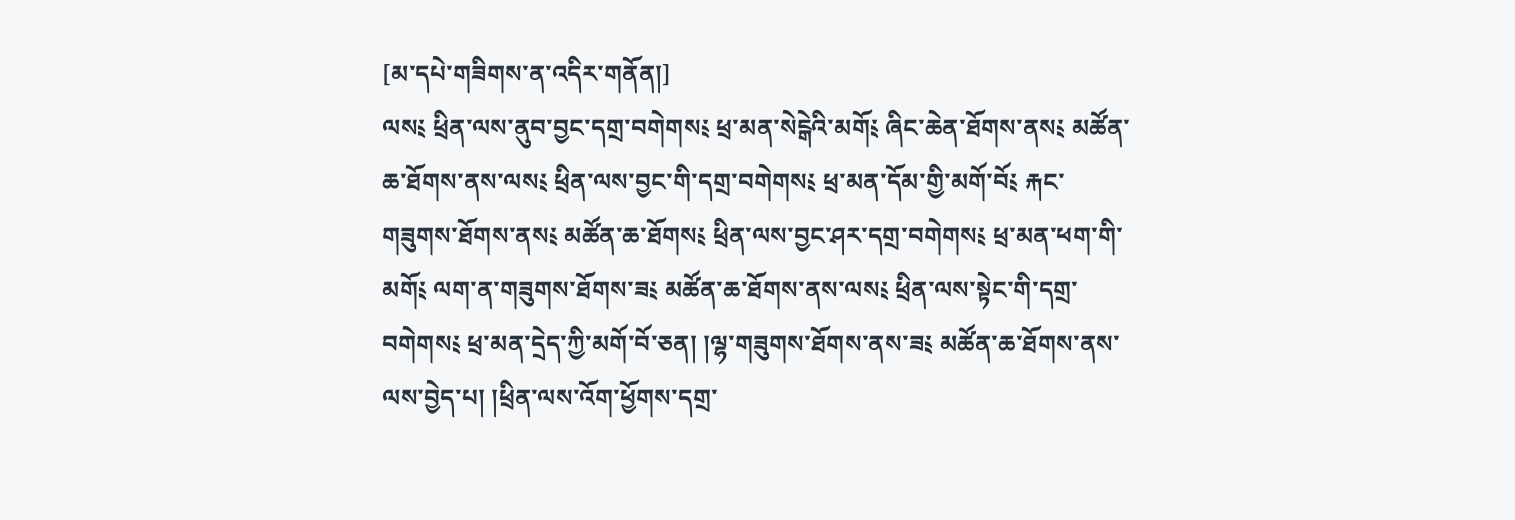[མ་དཔེ་གཟིགས་ན་འདིར་གནོན།]
ལས༴ ཕྲིན་ལས་ནུབ་བྱང་དགྲ་བགེགས༴ ཕྲ་མན་སེངྒེའི་མགོ༴ ཞིང་ཆེན་ཐོགས་ནས༴ མཚོན་ཆ་ཐོགས་ནས་ལས༴ ཕྲིན་ལས་བྱང་གི་དགྲ་བགེགས༴ ཕྲ་མན་དོམ་གྱི་མགོ་བོ༴ རྐང་གཟུགས་ཐོགས་ནས༴ མཚོན་ཆ་ཐོགས༴ ཕྲིན་ལས་བྱང་ཤར་དགྲ་བགེགས༴ ཕྲ་མན་ཕག་གི་མགོ༴ ལག་ན་གཟུགས་ཐོགས་ཟ༴ མཚོན་ཆ་ཐོགས་ནས་ལས༴ ཕྲིན་ལས་སྟེང་གི་དགྲ་བགེགས༴ ཕྲ་མན་དྲེད་ཀྱི་མགོ་བོ་ཅན། །ལྷ་གཟུགས་ཐོགས་ནས་ཟ༴ མཚོན་ཆ་ཐོགས་ནས་ལས་བྱེད་པ། །ཕྲིན་ལས་འོག་ཕྱོགས་དགྲ་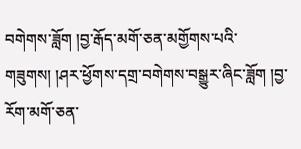བགེགས་ཟློག །བྱ་རྒོད་མགོ་ཅན་མགྱོགས་པའི་གཟུགས། །ཤར་ཕྱོགས་དགྲ་བགེགས་བསྒྱུར་ཞིང་ཟློག །བྱ་རོག་མགོ་ཅན་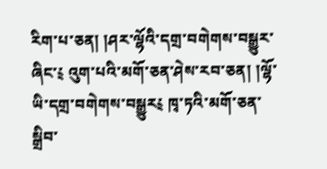རིག་པ་ཅན། །ཤར་ལྷོའི་དགྲ་བགེགས་བསྒྱུར་ཞིང་༴ འུག་པའི་མགོ་ཅན་ཤེས་རབ་ཅན། །ལྷོ་ཡི་དགྲ་བགེགས་བསྒྱུར༴ ཁྭ་ཏའི་མགོ་ཅན་སྒྲིབ་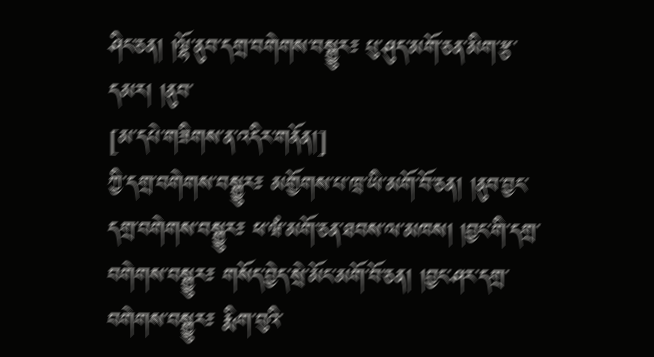ཤིང་ཅན། །ལྷོ་ནུབ་དགྲ་བགེགས་བསྒྱུར༴ པུ་ཤུད་མགོ་ཅན་མིག་རྩ་དམར། །ནུབ་
[མ་དཔེ་གཟིགས་ན་འདིར་གནོན།]
ཀྱི་དགྲ་བགེགས་བསྒྱུར༴ མགྱོགས་པ་ཁྲ་ཡི་མགོ་བོ་ཅན། །ནུབ་བྱང་དགྲ་བགེགས་བསྒྱུར༴ ཕ་ཝཾ་མགོ་ཅན་ཐབས་ལ་མཁས། །བྱང་གི་དགྲ་བགེགས་བསྒྱུར༴ གསོད་བྱེད་སྲེ་མོང་མགོ་བོ་ཅན། །བྱང་ཤར་དགྲ་བགེགས་བསྒྱུར༴ རྨིག་བུའི་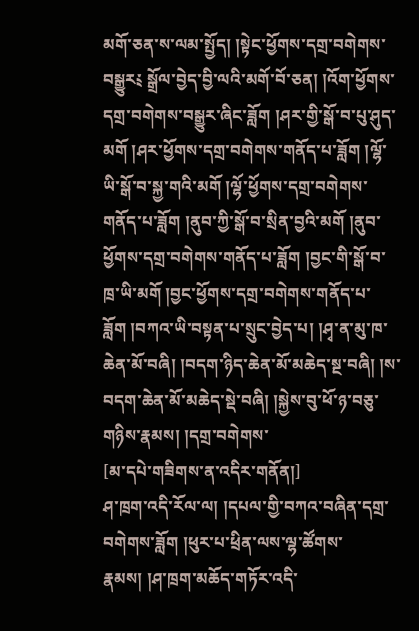མགོ་ཅན་ས་ལམ་སྤྱོད། །སྟེང་ཕྱོགས་དགྲ་བགེགས་བསྒྱུར༴ སྒྲོལ་བྱེད་བྱི་ལའི་མགོ་བོ་ཅན། །འོག་ཕྱོགས་དགྲ་བགེགས་བསྒྱུར་ཞིང་ཟློག །ཤར་གྱི་སྒོ་བ་པུ་ཤུད་མགོ །ཤར་ཕྱོགས་དགྲ་བགེགས་གནོད་པ་ཟློག །ལྷོ་ཡི་སྒོ་བ་སྐྱ་གའི་མགོ །ལྷོ་ཕྱོགས་དགྲ་བགེགས་གནོད་པ་ཟློག །ནུབ་ཀྱི་སྒོ་བ་སྲིན་བྱའི་མགོ །ནུབ་ཕྱོགས་དགྲ་བགེགས་གནོད་པ་ཟློག །བྱང་གི་སྒོ་བ་ཁྲ་ཡི་མགོ །བྱང་ཕྱོགས་དགྲ་བགེགས་གནོད་པ་ཟློག །བཀའ་ཡི་བསྟན་པ་སྲུང་བྱེད་པ། །ཤྭ་ན་མུ་ཁ་ཆེན་མོ་བཞི། །བདག་ཉིད་ཆེན་མོ་མཆེད་སྔ་བཞི། །ས་བདག་ཆེན་མོ་མཆེད་སྡེ་བཞི། །སྐྱེས་བུ་ཕོ་ཉ་བཅུ་གཉིས་རྣམས། །དགྲ་བགེགས་
[མ་དཔེ་གཟིགས་ན་འདིར་གནོན།]
ཤ་ཁྲག་འདི་རོལ་ལ། །དཔལ་གྱི་བཀའ་བཞིན་དགྲ་བགེགས་ཟློག །ཕུར་པ་ཕྲིན་ལས་ལྷ་ཚོགས་རྣམས། །ཤ་ཁྲག་མཆོད་གཏོར་འདི་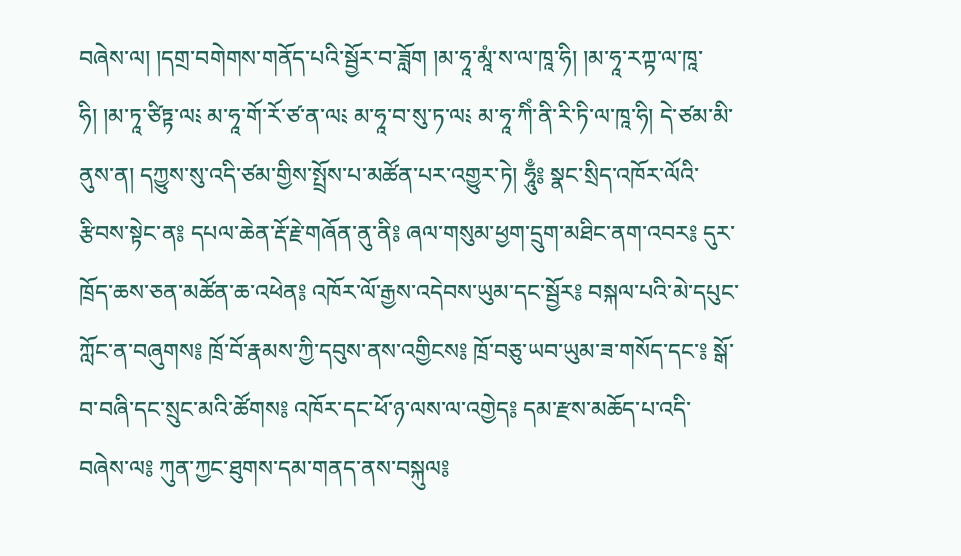བཞེས་ལ། །དགྲ་བགེགས་གནོད་པའི་སྦྱོར་བ་ཟློག །མ་ཧཱ་མཱཾ་ས་ལ་ཁཱ་ཧི། །མ་ཧཱ་རཀྟ་ལ་ཁཱ་ཧི། །མ་ཏཱ་ཙིཏྟ་ལ༴ མ་ཧཱ་གོ་རོ་ཙ་ན་ལ༴ མ་ཧཱ་བ་སུ་ཏ་ལ༴ མ་ཧཱ་ཀིཾ་ནི་རི་ཏི་ལ་ཁཱ་ཧི། དེ་ཙམ་མི་ནུས་ན། དཀྱུས་སུ་འདི་ཙམ་གྱིས་སྤྲོས་པ་མཚོན་པར་འགྱུར་ཏེ། ཧཱུྃ༔ སྣང་སྲིད་འཁོར་ལོའི་རྩིབས་སྟེང་ན༔ དཔལ་ཆེན་རྡོ་རྗེ་གཞོན་ནུ་ནི༔ ཞལ་གསུམ་ཕྱག་དྲུག་མཐིང་ནག་འབར༔ དུར་ཁྲོད་ཆས་ཅན་མཚོན་ཆ་འཕེན༔ འཁོར་ལོ་རྒྱས་འདེབས་ཡུམ་དང་སྦྱོར༔ བསྐལ་པའི་མེ་དཔུང་ཀློང་ན་བཞུགས༔ ཁྲོ་བོ་རྣམས་ཀྱི་དབུས་ནས་འགྱིངས༔ ཁྲོ་བཅུ་ཡབ་ཡུམ་ཟ་གསོད་དང་༔ སྒོ་བ་བཞི་དང་སྲུང་མའི་ཚོགས༔ འཁོར་དང་ཕོ་ཉ་ལས་ལ་འགྱེད༔ དམ་རྫས་མཆོད་པ་འདི་བཞེས་ལ༔ ཀུན་ཀྱང་ཐུགས་དམ་གནད་ནས་བསྐུལ༔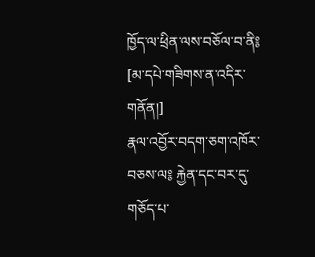ཁྱོད་ལ་ཕྲིན་ལས་བཅོལ་བ་ནི༔
[མ་དཔེ་གཟིགས་ན་འདིར་གནོན།]
རྣལ་འབྱོར་བདག་ཅག་འཁོར་བཅས་ལ༔ རྐྱེན་དང་བར་དུ་གཅོད་པ་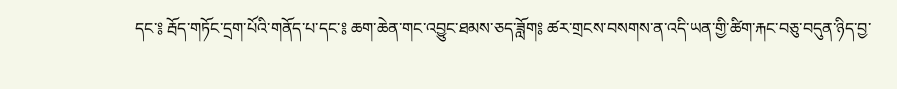དང་༔ རྦོད་གཏོང་དྲག་པོའི་གནོད་པ་དང་༔ ཆག་ཆེན་གང་འབྱུང་ཐམས་ཅད་ཟློག༔ ཚར་གྲངས་བསགས་ན་འདི་ཡན་གྱི་ཚིག་རྐང་བཅུ་བདུན་ཉིད་བྱ་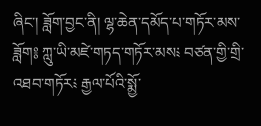ཞིང་། ཟློག་བྱང་ནི། ལྷ་ཆེན་དམོད་པ་གཏོར་མས་ཟློག༔ ཀླུ་ཡི་མཛེ་གཏད་གཏོར་མས༴ བཙན་གྱི་གྲི་འཐབ་གཏོར༴ རྒྱལ་པོའི་སྨྱོ་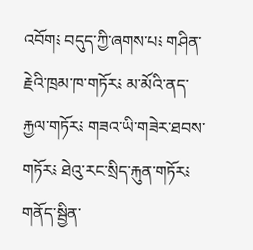འབོག༴ བདུད་ཀྱི་ཞགས་པ༴ གཤིན་རྗེའི་ཁྲམ་ཁ་གཏོར༴ མ་མོའི་ནད་རྐྱལ་གཏོར༴ གཟའ་ཡི་གཟེར་ཐབས་གཏོར༴ ཐེའུ་རང་སྲིད་རྐུན་གཏོར༴ གནོད་སྦྱིན་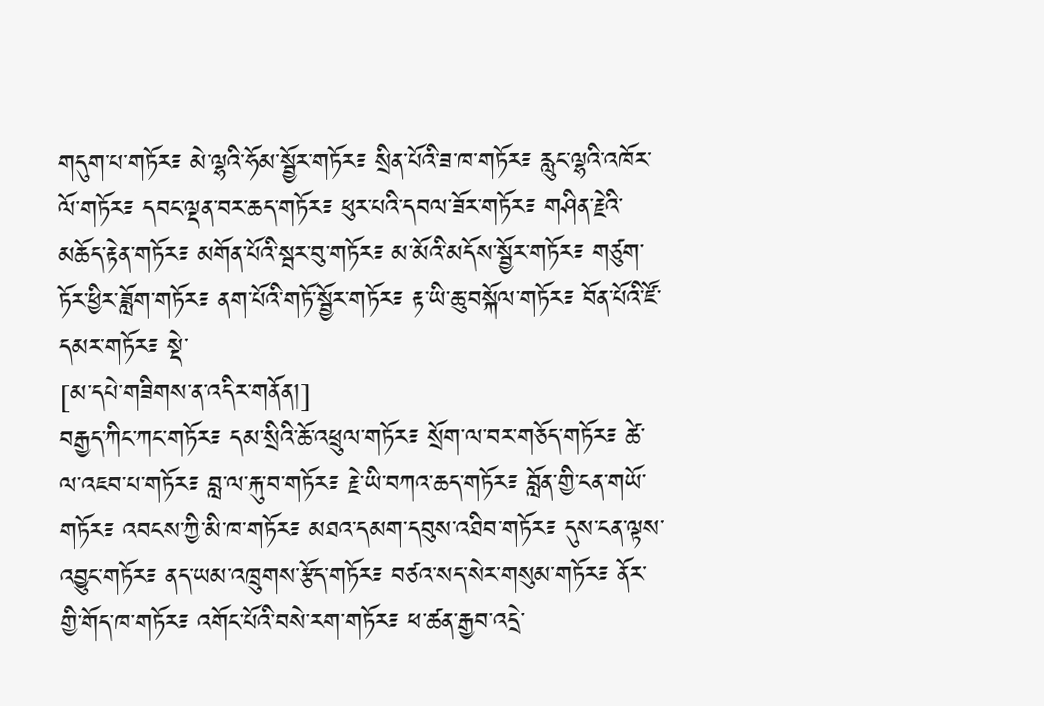གདུག་པ་གཏོར༴ མེ་ལྷའི་ཧོམ་སྦྱོར་གཏོར༴ སྲིན་པོའི་ཟ་ཁ་གཏོར༴ རླུང་ལྷའི་འཁོར་ལོ་གཏོར༴ དབང་ལྡན་བར་ཆད་གཏོར༴ ཕུར་པའི་དབལ་ཟོར་གཏོར༴ གཤིན་རྗེའི་མཆོད་རྟེན་གཏོར༴ མགོན་པོའི་སྦར་བུ་གཏོར༴ མ་མོའི་མདོས་སྦྱོར་གཏོར༴ གཙུག་ཏོར་ཕྱིར་ཟློག་གཏོར༴ ནག་པོའི་གཏོ་སྦྱོར་གཏོར༴ རྟ་ཡི་ཆུ་བསྐོལ་གཏོར༴ བོན་པོའི་ཛོ་དམར་གཏོར༴ སྡེ་
[མ་དཔེ་གཟིགས་ན་འདིར་གནོན།]
བརྒྱད་ཀིང་ཀང་གཏོར༴ དམ་སྲིའི་ཆོ་འཕྲུལ་གཏོར༴ སྲོག་ལ་བར་གཅོད་གཏོར༴ ཚེ་ལ་འཇབ་པ་གཏོར༴ བླ་ལ་རྐུ་བ་གཏོར༴ རྗེ་ཡི་བཀའ་ཆད་གཏོར༴ བློན་གྱི་ངན་གཡོ་གཏོར༴ འབངས་ཀྱི་མི་ཁ་གཏོར༴ མཐའ་དམག་དབུས་འཐིབ་གཏོར༴ དུས་ངན་ལྟས་འབྱུང་གཏོར༴ ནད་ཡམ་འཁྲུགས་རྩོད་གཏོར༴ བཙའ་སད་སེར་གསུམ་གཏོར༴ ནོར་གྱི་གོད་ཁ་གཏོར༴ འགོང་པོའི་བསེ་རག་གཏོར༴ ཕ་ཚན་རྒྱབ་འདྲེ་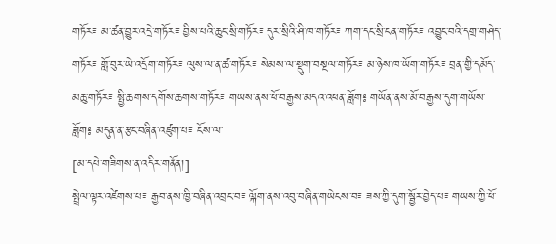གཏོར༴ མ་ཚན་བྱུར་འདྲེ་གཏོར༴ བྱིས་པའི་ཆུང་སྲི་གཏོར༴ དུར་སྲིའི་ཤི་ཁ་གཏོར༴ ཀག་དང་སྲི་ངན་གཏོར༴ འབྱུང་བའི་དགྲ་གཤེད་གཏོར༴ གློ་བུར་ཡེ་འདྲོག་གཏོར༴ ལུས་ལ་ན་ཚ་གཏོར༴ སེམས་ལ་སྡུག་བསྔལ་གཏོར༴ མ་ཉེས་ཁ་ཡོག་གཏོར༴ བྲན་གྱི་དམོད་མཆུ་གཏོར༴ སྤྱི་ཆགས་དགོས་ཆགས་གཏོར༴ གཡས་ནས་ཕོ་བརྒྱས་མདའ་འཕན་ཟློག༔ གཡོན་ནས་མོ་བརྒྱས་དུག་གཡོས་ཟློག༔ མདུན་ན་རྩང་བཞིན་འཛུག་པ༴ ངོས་ལ་
[མ་དཔེ་གཟིགས་ན་འདིར་གནོན།]
སྤྲེལ་ལྟར་འཛེགས་པ༴ རྒྱབ་ནས་ཁྱི་བཞིན་འབྲང་བ༴ ལྐོག་ནས་འབུ་བཞིན་གཡེངས་བ༴ ཟས་ཀྱི་དུག་སྦྱོར་བྱེད་པ༴ གཡས་ཀྱི་ཕོ་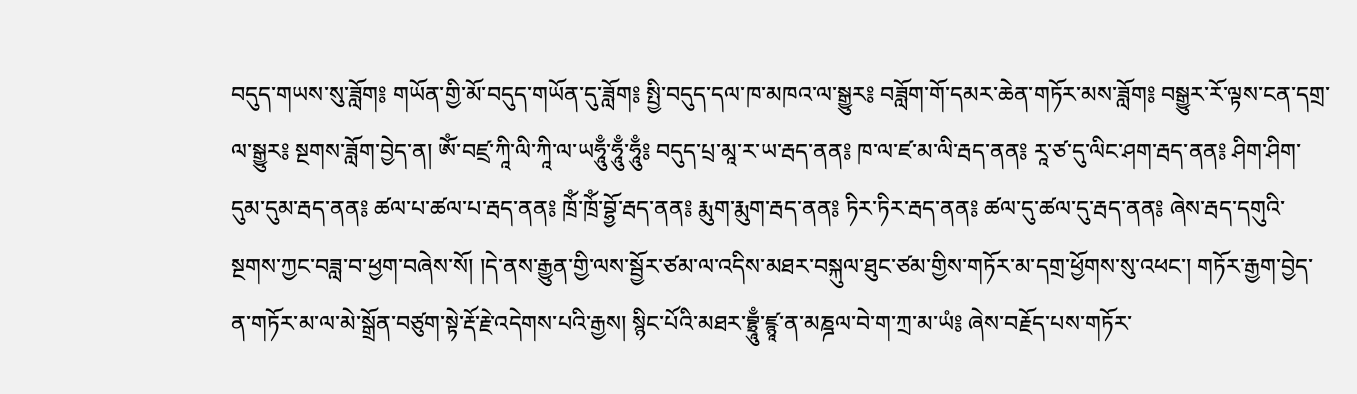བདུད་གཡས་སུ་ཟློག༔ གཡོན་གྱི་མོ་བདུད་གཡོན་དུ་ཟློག༔ སྤྱི་བདུད་དལ་ཁ་མཁའ་ལ་སྒྱུར༔ བཟློག་གོ་དམར་ཆེན་གཏོར་མས་ཟློག༔ བསྒྱུར་རོ་ལྟས་ངན་དགྲ་ལ་སྒྱུར༔ སྔགས་ཟློག་བྱེད་ན། ཨོཾ་བཛྲ་ཀཱི་ལི་ཀཱི་ལ་ཡཧཱུྃ་ཧཱུྃ་ཧཱུྃ༔ བདུད་པྲ་མཱ་ར་ཡ་རྦད་ནན༔ ཁ་ལ་ཛ་མ་ལི་རྦད་ནན༔ རཱ་ཙ་དུ་ལིང་ཤག་རྦད་ནན༔ ཤིག་ཤིག་དུམ་དུམ་རྦད་ནན༔ ཚལ་པ་ཚལ་པ་རྦད་ནན༔ ཁྲོཾ་ཁྲོཾ་བྷྱོ་རྦད་ནན༔ རྨུག་རྨུག་རྦད་ནན༔ ཏིར་ཏིར་རྦད་ནན༔ ཚལ་དུ་ཚལ་དུ་རྦད་ནན༔ ཞེས་རྦད་དགུའི་སྔགས་ཀྱང་བཟླ་བ་ཕྱག་བཞེས་སོ། །དེ་ནས་རྒྱུན་གྱི་ལས་སྦྱོར་ཙམ་ལ་འདིས་མཐར་བསྐུལ་ཐུང་ཙམ་གྱིས་གཏོར་མ་དགྲ་ཕྱོགས་སུ་འཕང་། གཏོར་རྒྱག་བྱེད་ན་གཏོར་མ་ལ་མེ་སྒྲོན་བཙུག་སྟེ་རྡོ་རྗེ་འདེགས་པའི་རྒྱས། སྙིང་པོའི་མཐར་བྷྲཱུྃ་ཛྙཱ་ན་མཎྜལ་བེ་ག་ཀྲ་མ་ཡཾ༔ ཞེས་བརྗོད་པས་གཏོར་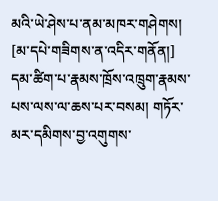མའི་ཡེ་ཤེས་པ་ནམ་མཁར་གཤེགས།
[མ་དཔེ་གཟིགས་ན་འདིར་གནོན།]
དམ་ཚིག་པ་རྣམས་ཁྲོས་འཁྲུག་རྣམས་པས་ལས་ལ་ཆས་པར་བསམ། གཏོར་མར་དམིགས་བྱ་འགུགས་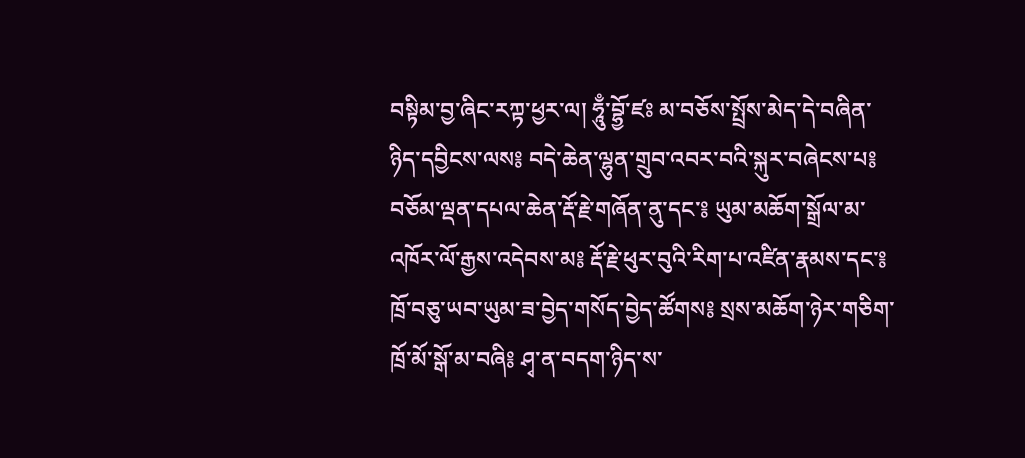བསྟིམ་བྱ་ཞིང་རཀྟ་ཕྱར་ལ། ཧཱུྃ་བྷྱོ་ཛཿ མ་བཅོས་སྤྲོས་མེད་དེ་བཞིན་ཉིད་དབྱིངས་ལས༔ བདེ་ཆེན་ལྷུན་གྲུབ་འབར་བའི་སྐུར་བཞེངས་པ༔ བཅོམ་ལྡན་དཔལ་ཆེན་རྡོ་རྗེ་གཞོན་ནུ་དང་༔ ཡུམ་མཆོག་སྒྲོལ་མ་འཁོར་ལོ་རྒྱས་འདེབས་མ༔ རྡོ་རྗེ་ཕུར་བུའི་རིག་པ་འཛིན་རྣམས་དང་༔ ཁྲོ་བཅུ་ཡབ་ཡུམ་ཟ་བྱེད་གསོད་བྱེད་ཚོགས༔ སྲས་མཆོག་ཉེར་གཅིག་ཁྲོ་མོ་སྒོ་མ་བཞི༔ ཤྭ་ན་བདག་ཉིད་ས་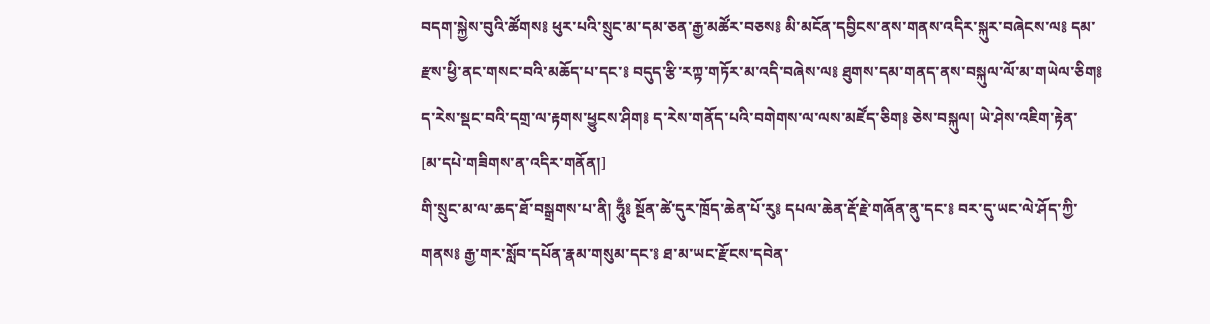བདག་སྐྱེས་བུའི་ཚོགས༔ ཕུར་པའི་སྲུང་མ་དམ་ཅན་རྒྱ་མཚོར་བཅས༔ མི་མངོན་དབྱིངས་ནས་གནས་འདིར་སྐུར་བཞེངས་ལ༔ དམ་རྫས་ཕྱི་ནང་གསང་བའི་མཆོད་པ་དང་༔ བདུད་རྩི་རཀྟ་གཏོར་མ་འདི་བཞེས་ལ༔ ཐུགས་དམ་གནད་ནས་བསྐུལ་ལོ་མ་གཡེལ་ཅིག༔ ད་རེས་སྡང་བའི་དགྲ་ལ་རྟགས་ཕྱུངས་ཤིག༔ ད་རེས་གནོད་པའི་བགེགས་ལ་ལས་མཛོད་ཅིག༔ ཅེས་བསྐུལ། ཡེ་ཤེས་འཇིག་རྟེན་
[མ་དཔེ་གཟིགས་ན་འདིར་གནོན།]
གི་སྲུང་མ་ལ་ཆད་ཐོ་བསྒྲགས་པ་ནི། ཧཱུྃ༔ སྔོན་ཚེ་དུར་ཁྲོད་ཆེན་པོ་རུ༔ དཔལ་ཆེན་རྡོ་རྗེ་གཞོན་ནུ་དང་༔ བར་དུ་ཡང་ལེ་ཤོད་ཀྱི་གནས༔ རྒྱ་གར་སློབ་དཔོན་རྣམ་གསུམ་དང་༔ ཐ་མ་ཡང་རྫོངས་དབེན་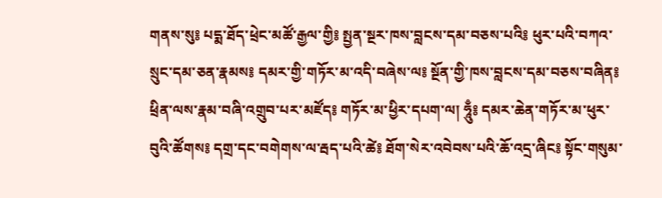གནས་སུ༔ པདྨ་ཐོད་ཕྲེང་མཚོ་རྒྱལ་གྱི༔ སྤྱན་སྔར་ཁས་བླངས་དམ་བཅས་པའི༔ ཕུར་པའི་བཀའ་སྲུང་དམ་ཅན་རྣམས༔ དམར་གྱི་གཏོར་མ་འདི་བཞེས་ལ༔ སྔོན་གྱི་ཁས་བླངས་དམ་བཅས་བཞིན༔ ཕྲིན་ལས་རྣམ་བཞི་འགྲུབ་པར་མཛོད༔ གཏོར་མ་ཕྱིར་དཔག་ལ། ཧཱུྃ༔ དམར་ཆེན་གཏོར་མ་ཕུར་བུའི་ཚོགས༔ དགྲ་དང་བགེགས་ལ་རྦད་པའི་ཚེ༔ ཐོག་སེར་འབེབས་པའི་ཆོ་འདྲ་ཞིང༔ སྟོང་གསུམ་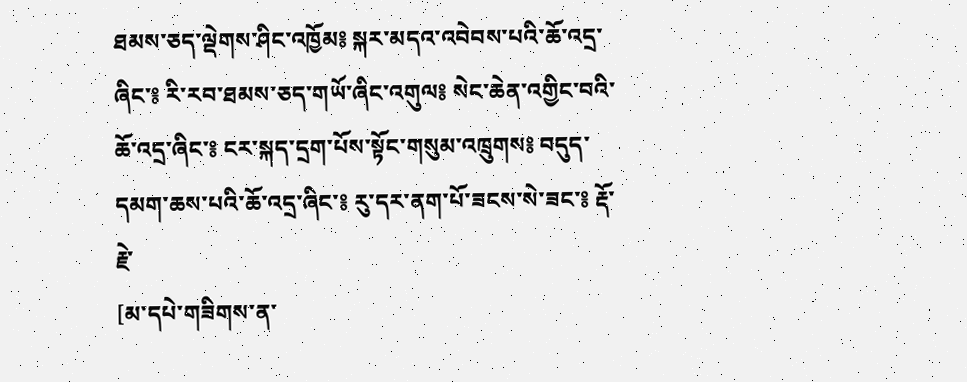ཐམས་ཅད་ལྡེགས་ཤིང་འཁྱོམ༔ སྐར་མདའ་འབེབས་པའི་ཆོ་འདྲ་ཞིང་༔ རི་རབ་ཐམས་ཅད་གཡོ་ཞིང་འགུལ༔ སེང་ཆེན་འགྱིང་བའི་ཆོ་འདྲ་ཞིང་༔ ངར་སྐད་དྲག་པོས་སྟོང་གསུམ་འཁྲུགས༔ བདུད་དམག་ཆས་པའི་ཆོ་འདྲ་ཞིང་༔ རུ་དར་ནག་པོ་ཟངས་སེ་ཟང་༔ རྡོ་རྗེ་
[མ་དཔེ་གཟིགས་ན་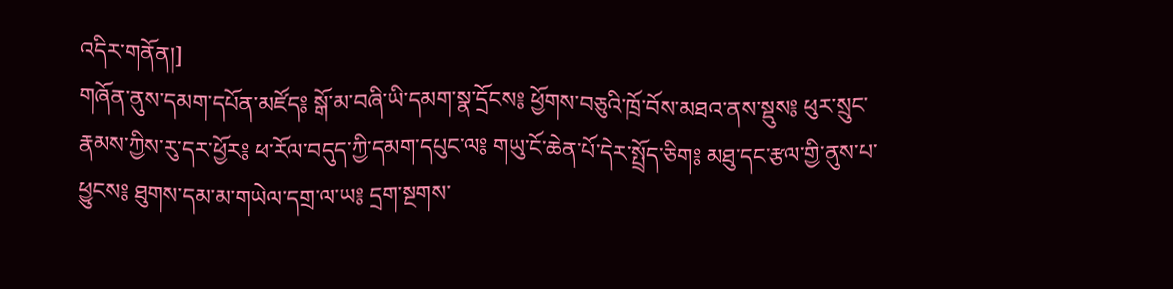འདིར་གནོན།]
གཞོན་ནུས་དམག་དཔོན་མཛོད༔ སྒོ་མ་བཞི་ཡི་དམག་སྣ་དྲོངས༔ ཕྱོགས་བཅུའི་ཁྲོ་བོས་མཐའ་ནས་སྡུས༔ ཕུར་སྲུང་རྣམས་ཀྱིས་རུ་དར་ཕྱོར༔ ཕ་རོལ་བདུད་ཀྱི་དམག་དཔུང་ལ༔ གཡུ་ངོ་ཆེན་པོ་དེར་སྤྲོད་ཅིག༔ མཐུ་དང་རྩལ་གྱི་ནུས་པ་ཕྱུངས༔ ཐུགས་དམ་མ་གཡེལ་དགྲ་ལ་ཡ༔ དྲག་སྔགས་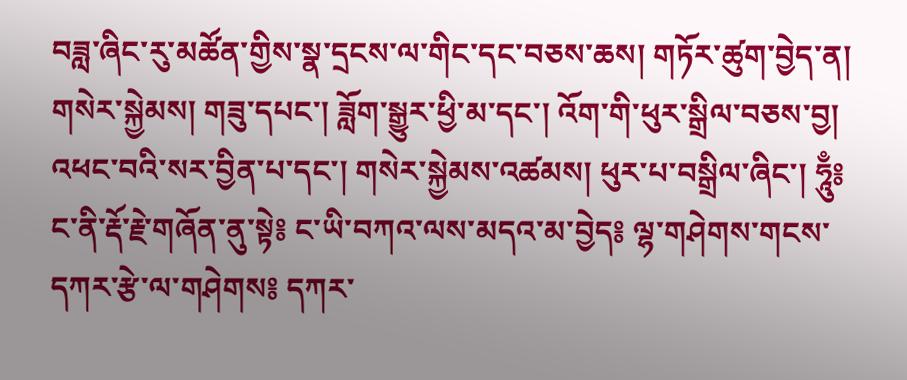བཟླ་ཞིང་རུ་མཚོན་གྱིས་སྣ་དྲངས་ལ་གིང་དང་བཅས་ཆས། གཏོར་ཚུག་བྱེད་ན། གསེར་སྐྱེམས། གཟུ་དཔང་། ཟློག་སྒྱུར་ཕྱི་མ་དང་། འོག་གི་ཕུར་སྒྲིལ་བཅས་བྱ། འཕང་བའི་སར་བྱིན་པ་དང་། གསེར་སྐྱེམས་འཚམས། ཕུར་པ་བསྒྲིལ་ཞིང་། ཧཱུྃ༔ ང་ནི་རྡོ་རྗེ་གཞོན་ནུ་སྟེ༔ ང་ཡི་བཀའ་ལས་མདའ་མ་བྱེད༔ ལྷ་གཤེགས་གངས་དཀར་རྩེ་ལ་གཤེགས༔ དཀར་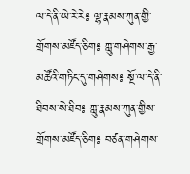ལ་དེ་ནི་ཡེ་རེ་རེ༔ ལྷ་རྣམས་ཀུན་གྱི་གྲོགས་མཛོད་ཅིག༔ ཀླུ་གཤེགས་རྒྱ་མཚོའི་གཏིང་དུ་གཤེགས༔ སྔོ་ལ་དེ་ནི་ཐིབས་སེ་ཐིབ༔ ཀླུ་རྣམས་ཀུན་གྱིས་གྲོགས་མཛོད་ཅིག༔ བཙན་གཤེགས་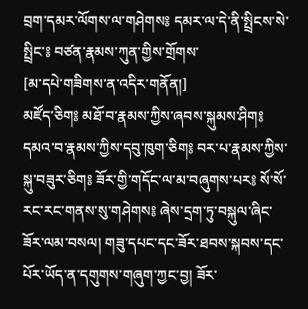བྲག་དམར་ལོགས་ལ་གཤེགས༔ དམར་ལ་དེ་ནི་སྤྲིངས་སེ་སྤྲིང་༔ བཙན་རྣམས་ཀུན་གྱིས་གྲོགས་
[མ་དཔེ་གཟིགས་ན་འདིར་གནོན།]
མཛོད་ཅིག༔ མཐོ་བ་རྣམས་ཀྱིས་ཞབས་སྐུམས་ཤིག༔ དམའ་བ་རྣམས་ཀྱིས་དབུ་ཁུག་ཅིག༔ བར་པ་རྣམས་ཀྱིས་སྐུ་བཟུར་ཅིག༔ ཟོར་གྱི་གདོང་ལ་མ་བཞུགས་པར༔ སོ་སོ་རང་རང་གནས་སུ་གཤེགས༔ ཞེས་དྲག་ཏུ་བསྐུལ་ཞིང་ཟོར་ལམ་བསལ། གཟུ་དཔང་དང་ཟོར་ཐབས་སྐབས་དང་པོར་ཡོད་ན་དགུགས་གཞུག་ཀྱང་བྱ། ཟོར་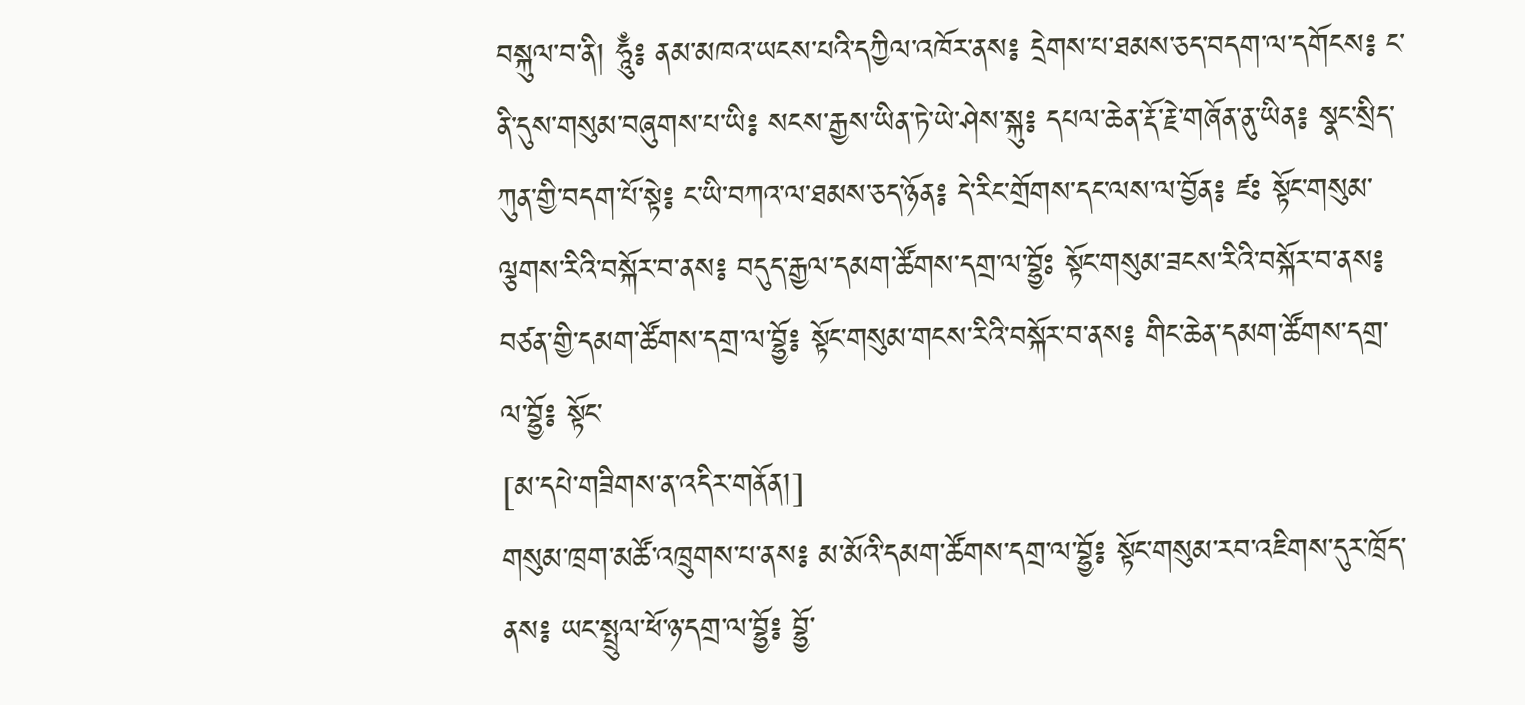བསྐུལ་བ་ནི། ཧཱུྃ༔ ནམ་མཁའ་ཡངས་པའི་དཀྱིལ་འཁོར་ནས༔ དྲེགས་པ་ཐམས་ཅད་བདག་ལ་དགོངས༔ ང་ནི་དུས་གསུམ་བཞུགས་པ་ཡི༔ སངས་རྒྱས་ཡིན་ཏེ་ཡེ་ཤེས་སྐུ༔ དཔལ་ཆེན་རྡོ་རྗེ་གཞོན་ནུ་ཡིན༔ སྣང་སྲིད་ཀུན་གྱི་བདག་པོ་སྟེ༔ ང་ཡི་བཀའ་ལ་ཐམས་ཅད་ཉོན༔ དེ་རིང་གྲོགས་དང་ལས་ལ་བྱོན༔ ཛཿ སྟོང་གསུམ་ལྕགས་རིའི་བསྐོར་བ་ནས༔ བདུད་རྒྱལ་དམག་ཚོགས་དགྲ་ལ་བྷྱོཿ སྟོང་གསུམ་ཟངས་རིའི་བསྐོར་བ་ནས༔ བཙན་གྱི་དམག་ཚོགས་དགྲ་ལ་བྷྱོ༔ སྟོང་གསུམ་གངས་རིའི་བསྐོར་བ་ནས༔ གིང་ཆེན་དམག་ཚོགས་དགྲ་ལ་བྷྱོ༔ སྟོང་
[མ་དཔེ་གཟིགས་ན་འདིར་གནོན།]
གསུམ་ཁྲག་མཚོ་འཁྲུགས་པ་ནས༔ མ་མོའི་དམག་ཚོགས་དགྲ་ལ་བྷྱོ༔ སྟོང་གསུམ་རབ་འཇིགས་དུར་ཁྲོད་ནས༔ ཡང་སྤྲུལ་ཕོ་ཉ་དགྲ་ལ་བྷྱོ༔ བྷྱོ་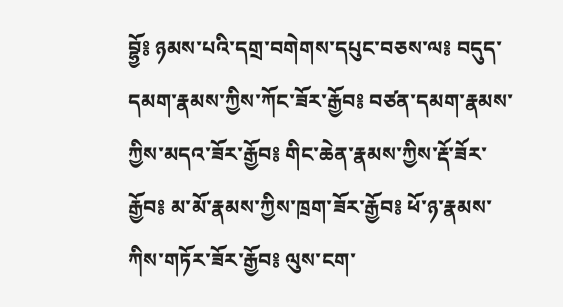བྷྱོ༔ ཉམས་པའི་དགྲ་བགེགས་དཔུང་བཅས་ལ༔ བདུད་དམག་རྣམས་ཀྱིས་ཀོང་ཟོར་རྒྱོབ༔ བཙན་དམག་རྣམས་ཀྱིས་མདའ་ཟོར་རྒྱོབ༔ གིང་ཆེན་རྣམས་ཀྱིས་རྡོ་ཟོར་རྒྱོབ༔ མ་མོ་རྣམས་ཀྱིས་ཁྲག་ཟོར་རྒྱོབ༔ ཕོ་ཉ་རྣམས་ཀིས་གཏོར་ཟོར་རྒྱོབ༔ ལུས་ངག་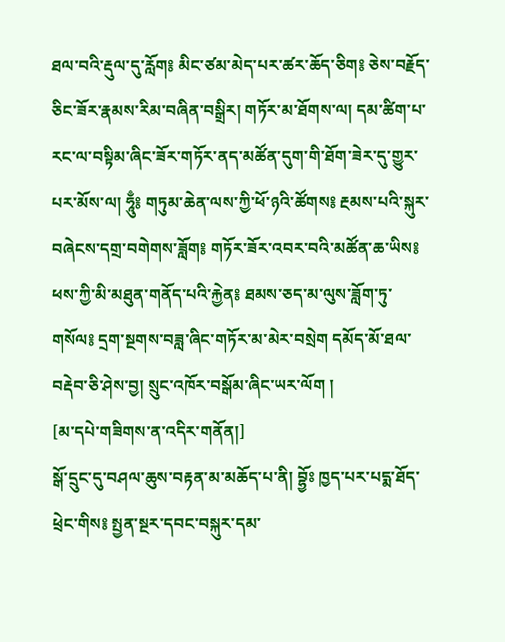ཐལ་བའི་རྡུལ་དུ་རློག༔ མིང་ཙམ་མེད་པར་ཚར་ཆོད་ཅིག༔ ཅེས་བརྗོད་ཅིང་ཟོར་རྣམས་རིམ་བཞིན་བསྒྲིར། གཏོར་མ་ཐོགས་ལ། དམ་ཚིག་པ་རང་ལ་བསྟིམ་ཞིང་ཟོར་གཏོར་ནད་མཚོན་དུག་གི་ཐོག་ཟེར་དུ་གྱུར་པར་མོས་ལ། ཧཱུྃ༔ གཏུམ་ཆེན་ལས་ཀྱི་ཕོ་ཉའི་ཚོགས༔ རྔམས་པའི་སྐུར་བཞེངས་དགྲ་བགེགས་ཟློག༔ གཏོར་ཟོར་འབར་བའི་མཚོན་ཆ་ཡིས༔ ཕས་ཀྱི་མི་མཐུན་གནོད་པའི་རྐྱེན༔ ཐམས་ཅད་མ་ལུས་ཟློག་ཏུ་གསོལ༔ དྲག་སྔགས་བཟླ་ཞིང་གཏོར་མ་མེར་བསྲེག དམོད་མོ་ཐལ་བརྡེབ་ཅི་ཤེས་བྱ། སྲུང་འཁོར་བསྒོམ་ཞིང་ཡར་ལོག །
[མ་དཔེ་གཟིགས་ན་འདིར་གནོན།]
སྒོ་དྲུང་དུ་བཤལ་ཆུས་བརྟན་མ་མཆོད་པ་ནི། བྷྱོཿ ཁྱད་པར་པདྨ་ཐོད་ཕྲེང་གིས༔ སྤྱན་སྔར་དབང་བསྐུར་དམ་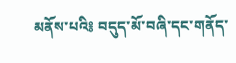མནོས་པའི༔ བདུད་མོ་བཞི་དང་གནོད་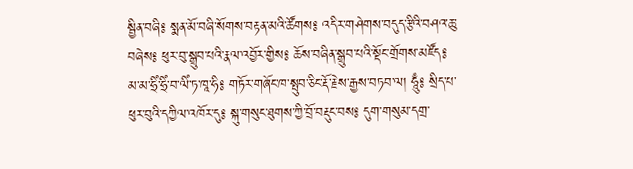སྦྱིན་བཞི༔ སྨན་མོ་བཞི་སོགས་བརྟན་མའི་ཚོགས༔ འདིར་གཤེགས་བདུད་རྩིའི་བཤའ་ཆུ་བཞེས༔ ཕུར་བུ་སྒྲུབ་པའི་རྣལ་འབྱོར་གྱིས༔ ཆོས་བཞིན་སྒྲུབ་པའི་སྡོང་གྲོགས་མཛོད༔ མ་མ་ཧྲིཾ་ཧྲིཾ་བ་ལིཾ་ཏ་ཁཱ་ཧི༔ གཏོར་གཞོང་ཁ་སྤུབ་ཅིང་རྡོ་རྗེས་རྒྱས་བཏབ་ལ། ཧཱུྃ༔ སྲིད་པ་ཕུར་བུའི་དཀྱིལ་འཁོར་དུ༔ སྐུ་གསུང་ཐུགས་ཀྱི་བྲོ་བརྡུང་བས༔ དུག་གསུམ་དགྲ་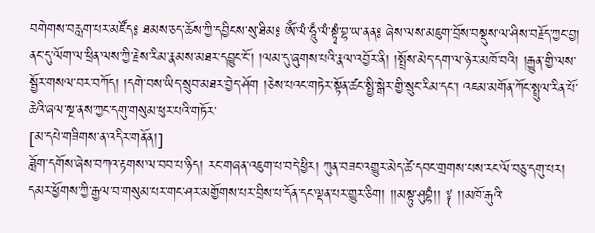བགེགས་བརླག་པར་མཛོད༔ ཐམས་ཅད་ཆོས་ཀྱི་དབྱིངས་སུ་ཐིམ༔ ཨོཾ་ལཾ་ཧཱུྃ་ལཾ་སྟྭཾ་བྷ་ཡ་ནན༔ ཞེས་ལས་མཇུག་བྲོས་བསྡུས་ལ་ཤིས་བརྗོད་ཀྱང་བྱ། ནང་དུ་ལོག་ལ་ཕྲིན་ལས་ཀྱི་རྗེས་རིམ་རྣམས་མཐར་དབྱུང་ངོ་། །ལམ་དུ་ཞུགས་པའི་རྣལ་འབྱོར་ནི། །སྤྲོས་མེད་དག་ལ་ཉེར་མཁོ་བའི། །རྒྱུན་གྱི་ལས་སྦྱོར་གསལ་བར་བཀོད། །དགེ་བས་ཡིད་སྲུབ་མཐར་བྱེད་ཤོག །ཅེས་པའང་གཏེར་སྟོན་ཚང་སྤྱི་སྒེར་གྱི་སྲུང་རིམ་དང་། འཇམ་མགོན་ཀོང་སྤྲུལ་རིན་པོ་ཆེའི་ཞལ་སྔ་ནས་ཀྱང་དགུ་གསུམ་ཕུར་པའི་གཏོར་
[མ་དཔེ་གཟིགས་ན་འདིར་གནོན།]
ཟློག་དགོས་ཞེས་བཀའ་རྟགས་ལ་བབ་པ་ཉིད། རང་གཞན་འཇུག་པ་བདེ་ཕྱིར། ཀུན་བཟང་འགྱུར་མེད་ཚེ་དབང་གྲགས་པས་རང་ལོ་བཅུ་དགུ་པར། དམར་ཕྱོགས་ཀྱི་རྒྱལ་བ་གསུམ་པར་གང་ཤར་མགྱོགས་པར་བྲིས་པ་དོན་དང་ལྡན་པར་གྱུར་ཅིག། །།མསྟུ་ཤུབྷཾ།། ༈ །།མཁོ་རྒུའི་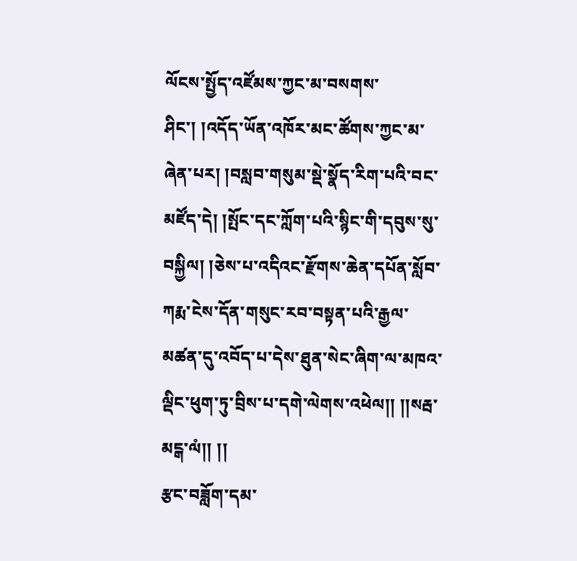ལོངས་སྤྱོད་འཛོམས་ཀྱང་མ་བསགས་ཤིང་། །འདོད་ཡོན་འཁོར་མང་ཚོགས་ཀྱང་མ་ཞེན་པར། །བསླབ་གསུམ་སྡེ་སྣོད་རིག་པའི་བང་མཛོད་དེ། །སྤོང་དང་ཀློག་པའི་སྙིང་གི་དབུས་སུ་བསྐྱིལ། །ཅེས་པ་འདིའང་རྫོགས་ཆེན་དཔོན་སློབ་ཀརྨ་ངེས་དོན་གསུང་རབ་བསྟན་པའི་རྒྱལ་མཚན་དུ་འབོད་པ་དེས་ཐུན་སེང་ཞིག་ལ་མཁའ་ལྡིང་ཕུག་ཏུ་བྲིས་པ་དགེ་ལེགས་འཕེལ།། །།སརྦ་མངྒ་ལཾ།། །།
རྩང་བཟློག་དམ་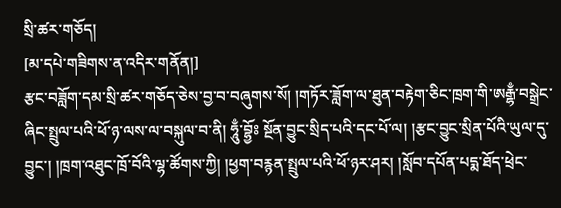སྲི་ཚར་གཅོད།
[མ་དཔེ་གཟིགས་ན་འདིར་གནོན།]
རྩང་བཟློག་དམ་སྲི་ཚར་གཅོད་ཅེས་བྱ་བ་བཞུགས་སོ། །གཏོར་ཟློག་ལ་ཐུན་བརྟེག་ཅིང་ཁྲག་གི་ཨརྒྷྃ་བསྒྲེང་ཞིང་སྤྲུལ་པའི་ཕོ་ཉ་ལས་ལ་བསྐུལ་བ་ནི། ཧཱུྃ་བྷྱོཿ སྔོན་བྱུང་སྲིད་པའི་དང་པོ་ལ། །རྩང་བྱུང་སྲིན་པོའི་ཡུལ་དུ་བྱུང་། །ཁྲག་འཐུང་ཁྲོ་བོའི་ལྷ་ཚོགས་ཀྱི། །ཕྱག་བརྙན་སྤྲུལ་པའི་ཕོ་ཉར་ཤར། །སློབ་དཔོན་པདྨ་ཐོད་ཕྲེང་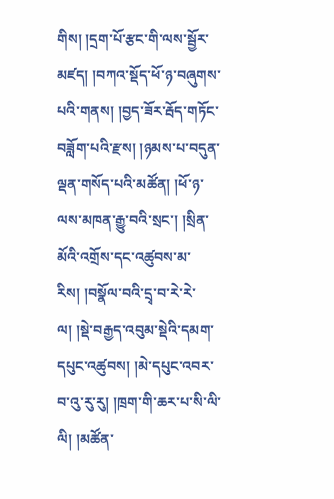གིས། །དྲག་པོ་རྩང་གི་ལས་སྦྱོར་མཛད། །བཀའ་སྡོད་ཕོ་ཉ་བཞུགས་པའི་གནས། །བྱད་ཟོར་རྦོད་གཏོང་བཟློག་པའི་རྫས། །ཉམས་པ་བདུན་ལྡན་གསོད་པའི་མཚོན། །ཕོ་ཉ་ལས་མཁན་རྒྱུ་བའི་སྲང་། །སྲིན་མོའི་འགྲོས་དང་འཚུབས་མ་རིས། །བསྣོལ་བའི་དྲྭ་བ་རེ་རེ་ལ། །སྡེ་བརྒྱད་འབུམ་སྡེའི་དམག་དཔུང་འཚུབས། །མེ་དཔུང་འབར་བ་འུ་རུ་རུ། །ཁྲག་གི་ཆར་པ་སི་ལི་ལི། །མཚོན་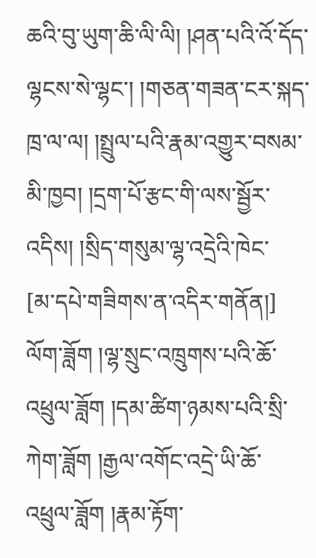ཆའི་བུ་ཡུག་ཆི་ལི་ལི། །ཤན་པའི་འོ་དོད་ལྷངས་སེ་ལྷང་། །གཅན་གཟན་ངར་སྐད་ཁྲ་ལ་ལ། །སྤྲུལ་པའི་རྣམ་འགྱུར་བསམ་མི་ཁྱབ། །དྲག་པོ་རྩང་གི་ལས་སྦྱོར་འདིས། །སྲིད་གསུམ་ལྷ་འདྲེའི་ཁེང་
[མ་དཔེ་གཟིགས་ན་འདིར་གནོན།]
ལོག་ཟློག །ལྷ་སྲུང་འཁྲུགས་པའི་ཆོ་འཕྲུལ་ཟློག །དམ་ཚིག་ཉམས་པའི་སྲི་ཀེག་ཟློག །རྒྱལ་འགོང་འདྲེ་ཡི་ཆོ་འཕྲུལ་ཟློག །རྣམ་རྟོག་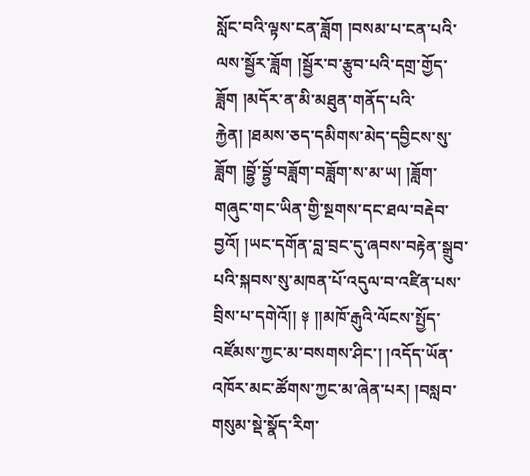སློང་བའི་ལྟས་ངན་ཟློག །བསམ་པ་ངན་པའི་ལས་སྦྱོར་ཟློག །སྦྱོར་བ་རྩུབ་པའི་དགྲ་གྱོད་ཟློག །མདོར་ན་མི་མཐུན་གནོད་པའི་རྐྱེན། །ཐམས་ཅད་དམིགས་མེད་དབྱིངས་སུ་ཟློག །བྷྱོ་བྷྱོ་བཟློག་བཟློག་ས་མ་ཡ། །ཟློག་གཞུང་གང་ཡིན་གྱི་སྔགས་དང་ཐལ་བརྡེབ་བྱའོ། །ཡང་དགོན་བླ་བྲང་དུ་ཞབས་བརྟེན་སྒྲུབ་པའི་སྐབས་སུ་མཁན་པོ་འདུལ་བ་འཛིན་པས་བྲིས་པ་དགེའོ།། ༈ །།མཁོ་རྒུའི་ལོངས་སྤྱོད་འཛོམས་ཀྱང་མ་བསགས་ཤིང་། །འདོད་ཡོན་འཁོར་མང་ཚོགས་ཀྱང་མ་ཞེན་པར། །བསླབ་གསུམ་སྡེ་སྣོད་རིག་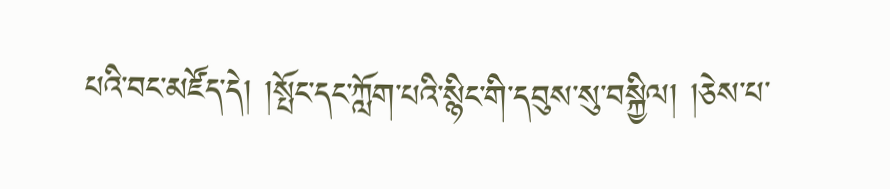པའི་བང་མཛོད་དེ། །སྤོང་དང་ཀློག་པའི་སྙིང་གི་དབུས་སུ་བསྐྱིལ། །ཅེས་པ་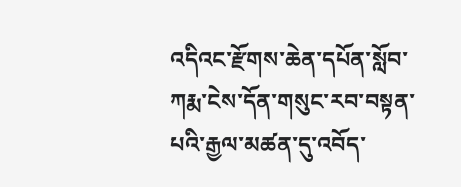འདིའང་རྫོགས་ཆེན་དཔོན་སློབ་ཀརྨ་ངེས་དོན་གསུང་རབ་བསྟན་པའི་རྒྱལ་མཚན་དུ་འབོད་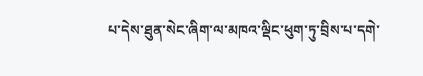པ་དེས་ཐུན་སེང་ཞིག་ལ་མཁའ་ལྡིང་ཕུག་ཏུ་བྲིས་པ་དགེ་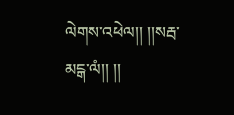ལེགས་འཕེལ།། །།སརྦ་མངྒ་ལཾ།། །།